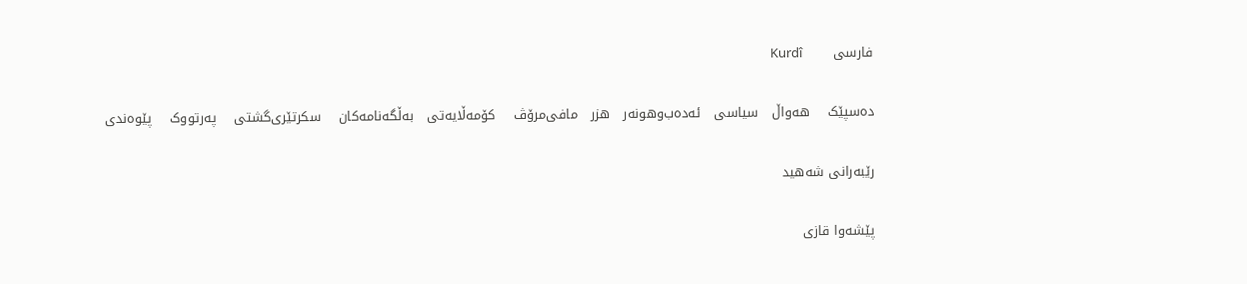فارسی       Kurdî

ده‌سپێک    هه‌واڵ   سیاسی   ئه‌ده‌ب‌وهونه‌ر   هزر   مافی‌مرۆڤ    کۆمه‌ڵایه‌تی   به‌ڵگه‌نامه‌کان    سکرتێری‌گشتی    په‌رتووک    پێوه‌ندی

رێبه‌رانی شه‌هید

پێشه‌وا قازی‌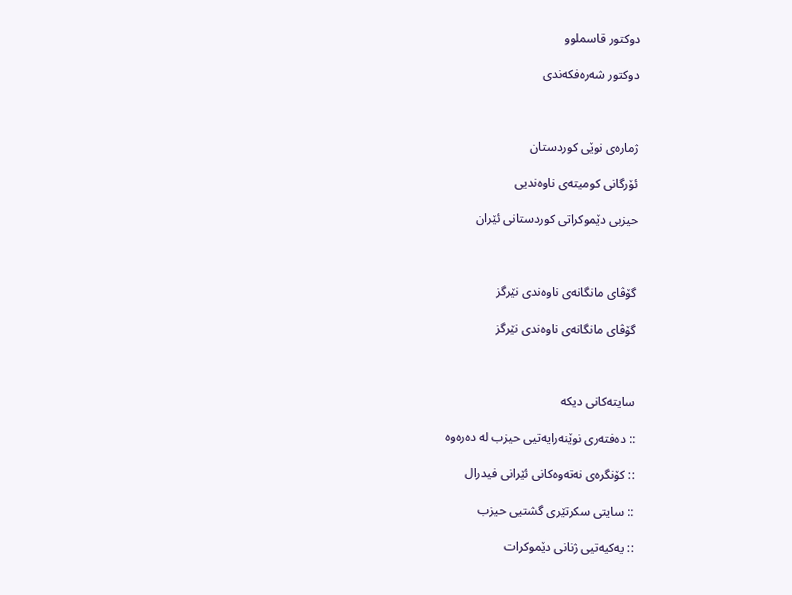دوكتور قاسملوو

دوكتور شه‌ره‌فکه‌ندی



ژماره‌ی نوێی كوردستان

ئۆرگانی كومیته‌ی ناوه‌ندیی

حیزبی دێموكراتی كوردستانی ئێران



گۆڤای‌ مانگانه‌ی‌ ناوه‌ندی نێرگز

گۆڤای‌ مانگانه‌ی‌ ناوه‌ندی نێرگز



سایته‌کانی دیکه

:: ده‌فته‌ری نوێنه‌رایه‌تیی حیزب له ده‌ره‌وه

:: كۆنگره‌ی‌ نه‌ته‌وه‌كانی‌ ئێرانی‌ فیدرال

:: سایتی سکرتێری گشتیی حیزب

:: یه‌كیه‌تیی‌ ژنانی‌ دێموكرات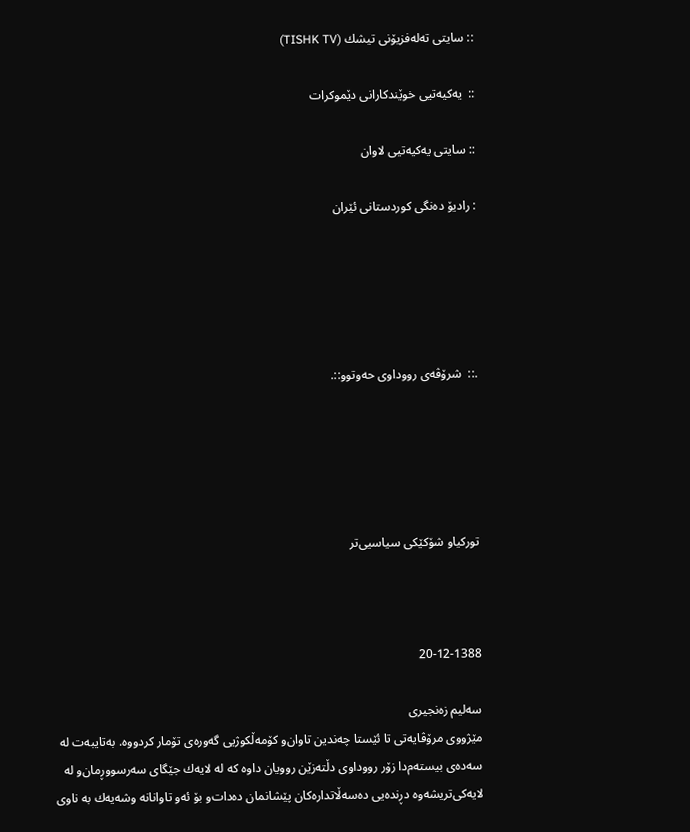:: سایتی ته‌له‌فزیۆنی‌ تیشك (TISHK TV)

::  یه‌كیه‌تیی‌ خوێندكارانی‌ دێموكرات

:: سایتی یه‌کیه‌تیی لاوان

: رادیۆ ده‌نگی كوردستانی‌ ئێران





.::  شرۆڤه‌ی‌ رووداوی حه‌وتوو::.





توركیا‌و شۆكێكی‌ سیاسیی‌‌تر



20-12-1388

سه‌لیم زه‌نجیری‌
مێژووی‌ مرۆڤایه‌تی‌ تا ئێستا چه‌ندین تاوان‌و كۆمه‌ڵكوژیی‌ گه‌وره‌ی‌ تۆمار كردووه‌. به‌تایبه‌ت له‌ سه‌ده‌ی‌ بیسته‌م‌دا زۆر رووداوی‌ دڵته‌زێن روویان داوه‌ كه‌ له‌ لایه‌ك جێگای‌ سه‌رسووڕمان‌و له‌ لایه‌كی‌‌تریشه‌وه‌ دڕنده‌یی‌ ده‌سه‌ڵاتداره‌كان پێشانمان ده‌دات‌و بۆ ئه‌و تاوانانه‌ وشه‌یه‌ك به‌ ناوی‌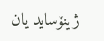ژینۆساید یان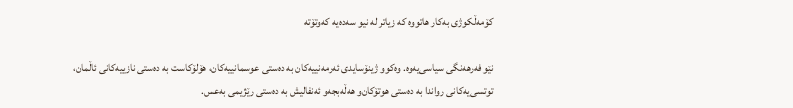كۆمه‌ڵكوژی‌ به‌كار هاتووه‌ كه‌ زیاتر له‌ نیو سه‌ده‌یه‌ كه‌وتۆته‌

نێو فه‌رهه‌نگی‌ سیاسی‌‌یه‌وه‌. وه‌كوو ژینۆسایدی‌ ئه‌رمه‌نییه‌كان به‌ ده‌ستی‌ عوسمانییه‌كان، هۆلۆكاست به‌ ده‌ستی‌ نازییه‌كانی‌ ئاڵمان، توتسی‌‌یه‌كانی‌ رواندا به‌ ده‌ستی‌ هوتۆكان‌و هه‌ڵه‌بجه‌‌و ئه‌نفالیش به‌ ده‌ستی‌ رێژیمی‌ به‌عس.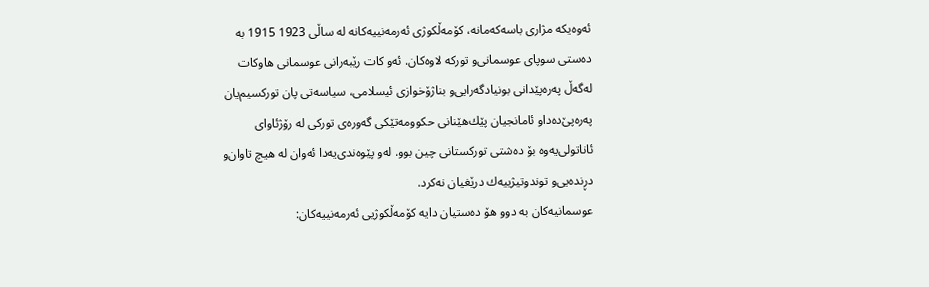ئه‌وه‌یكه‌ مژاری‌ باسه‌كه‌مانه‌، كۆمه‌ڵكوژی‌ ئه‌رمه‌نییه‌كانه‌ له‌ ساڵی‌ 1923 1915 به‌ ده‌ستی‌ سوپای‌ عوسمانی‌‌و توركه‌ لاوه‌كان. ئه‌و كات رێبه‌رانی‌ عوسمانی‌ هاوكات له‌گه‌ڵ په‌ره‌پێدانی‌ بونیادگه‌رایی‌‌و بناژۆخوازی‌ ئیسلامی‌، سیاسه‌تی‌ پان توركسیم‌یان په‌ره‌پێ‌‌ده‌دا‌و ئامانجیان پێك‌هێنانی‌ حكوومه‌تێكی‌ گه‌وره‌ی‌ توركی‌ له‌ رۆژئاوای‌ ئاناتولی‌‌یه‌وه‌ بۆ ده‌شتی‌ توركستانی‌ چین بوو. له‌و پێوه‌ندی‌‌یه‌دا ئه‌وان له‌ هیچ تاوان‌و دڕنده‌یی‌‌و توند‌وتیژییه‌ك درێغیان نه‌كرد.
عوسمانیه‌كان به‌ دوو هۆ ده‌ستیان دایه‌ كۆمه‌ڵكوژیی‌ ئه‌رمه‌نییه‌كان: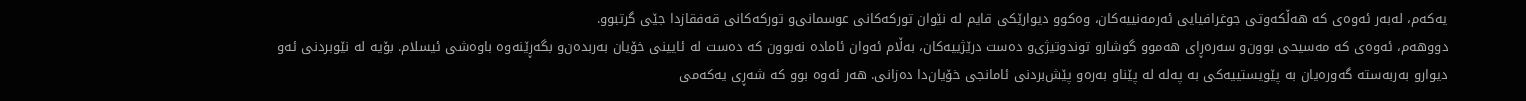یه‌كه‌م، له‌به‌ر ئه‌وه‌ی‌ كه‌ هه‌ڵكه‌وتی‌ جوغرافیایی‌ ئه‌رمه‌نییه‌كان، وه‌كوو دیوارێكی‌ قایم له‌ نێوان توركه‌كانی‌ عوسمانی‌‌و توركه‌كانی‌ قه‌فقازدا جێی‌ گرتبوو.
دووهه‌م، ئه‌وه‌ی‌ كه‌ مه‌سیحی‌ بوون‌و سه‌ره‌ڕای‌ هه‌موو گوشار‌و توندوتیژی‌‌و ده‌ست درێژییه‌كان، به‌ڵام ئه‌وان ئاماده‌ نه‌بوون كه‌ ده‌ست له‌ ئایینی‌ خۆیان به‌ربده‌ن‌و بگه‌ڕێنه‌وه‌ باوه‌شی‌ ئیسلام. بۆیه‌ له‌ نێوبردنی‌ ئه‌و دیوار‌و به‌ربه‌سته‌ گه‌وره‌یان به‌ پێویستییه‌كی‌ به‌ په‌له‌ له‌ پێناو به‌ره‌و پێش‌بردنی‌ ئامانجی‌ خۆیان‌دا ده‌زانی‌. هه‌ر ئه‌وه‌ بوو كه‌ شه‌ڕی‌ یه‌كه‌می‌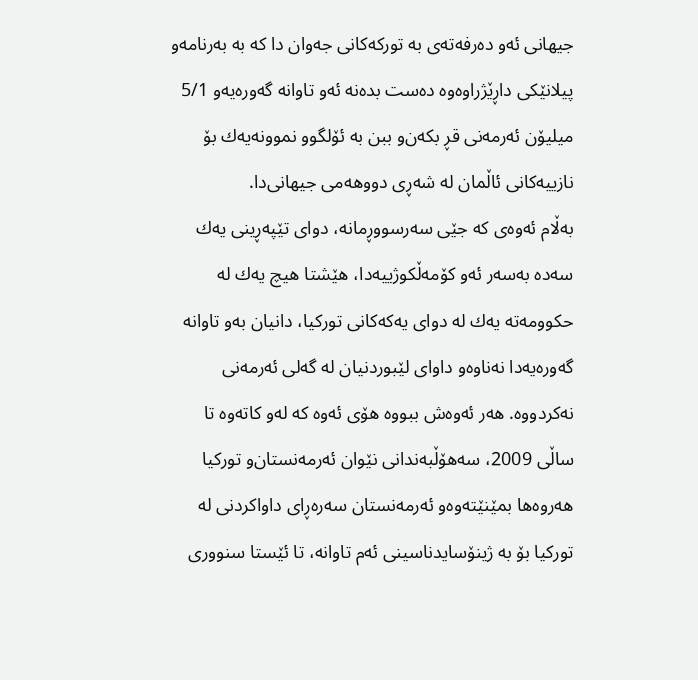جیهانی‌ ئه‌و ده‌رفه‌ته‌ی‌ به‌ توركه‌كانی‌ جه‌وان دا كه‌ به‌ به‌رنامه‌‌و پیلانێكی‌ داڕێژراوه‌وه‌ ده‌ست بده‌نه‌ ئه‌و تاوانه‌ گه‌وره‌یه‌‌و 5/1 میلیۆن ئه‌رمه‌نی‌ قڕ بكه‌ن‌و ببن به‌ ئۆلگو‌و نموونه‌یه‌ك بۆ نازییه‌كانی‌ ئاڵمان له‌ شه‌ڕی‌ دووهه‌می‌ جیهانی‌‌دا.
به‌ڵام ئه‌وه‌ی‌ كه‌ جێی‌ سه‌رسووڕمانه‌، دوای‌ تێپه‌ڕینی‌ یه‌ك سه‌ده‌ به‌سه‌ر ئه‌و كۆمه‌ڵكوژییه‌دا، هێشتا هیچ یه‌ك له‌ حكوومه‌ته‌ یه‌ك له‌ دوای‌ یه‌كه‌كانی‌ توركیا، دانیان به‌و تاوانه‌ گه‌وره‌یه‌دا نه‌ناوه‌‌و داوای‌ لێبوردنیان له‌ گه‌لی‌ ئه‌رمه‌نی‌ نه‌كردووه‌. هه‌ر ئه‌وه‌ش ببووه‌ هۆی‌ ئه‌وه‌ كه‌ له‌و كاته‌وه‌ تا ساڵی‌ 2009، سه‌هۆڵبه‌ندانی‌ نێوان ئه‌رمه‌نستان‌و توركیا هه‌روه‌ها بمێنێته‌وه‌‌و ئه‌رمه‌نستان سه‌ره‌ڕای‌ داواكردنی‌ له‌ توركیا بۆ به‌ ژینۆسایدناسینی‌ ئه‌م تاوانه‌، تا ئێستا سنووری‌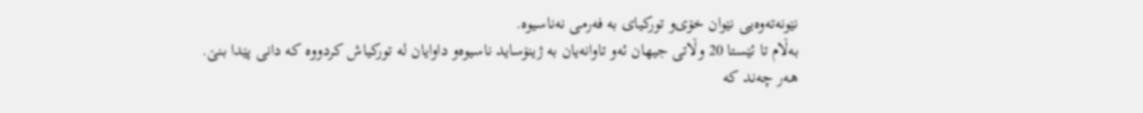نێونه‌ته‌وه‌یی‌ نێوان خۆی‌‌و توركیای‌ به‌ فه‌رمی‌ نه‌ناسیوه‌.
به‌ڵام تا ئێستا 20 وڵاتی‌ جیهان ئه‌و تاوانه‌یان به‌ ژینۆساید ناسیوه‌‌و داوایان له‌ توركیاش كردووه‌ كه‌ دانی‌ پێدا بنێ‌.
هه‌ر چه‌ند كه‌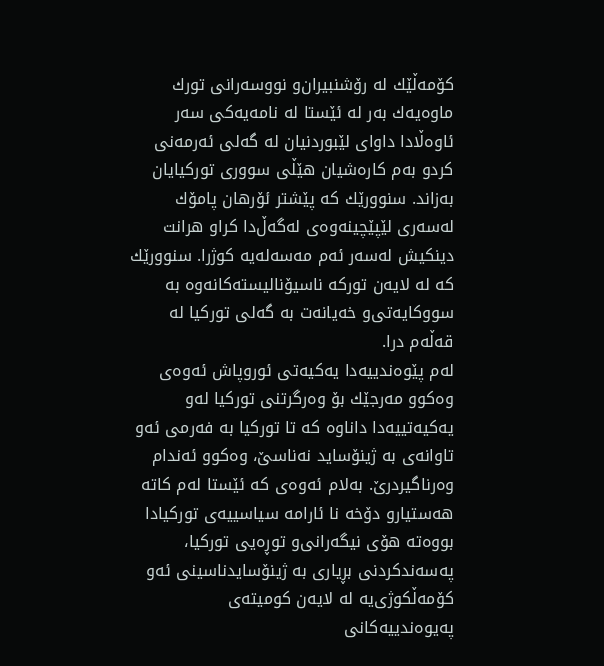كۆمه‌ڵێك له‌ رۆشنبیران‌و نووسه‌رانی‌ تورك ماوه‌یه‌ك به‌ر له‌ ئێستا له‌ نامه‌یه‌كی‌ سه‌ر ئاوه‌ڵادا داوای‌ لێبوردنیان له‌ گه‌لی‌ ئه‌رمه‌نی‌ كرد‌و به‌م كاره‌شیان هێڵی‌ سووری‌ توركیایان به‌زاند. سنوورێك كه‌ پێشتر ئۆرهان پامۆك له‌سه‌ری‌ لێپێچینه‌وه‌ی‌ له‌گه‌ڵ‌دا كرا‌و هرانت دینكیش له‌سه‌ر ئه‌م مه‌سه‌له‌یه‌ كوژرا. سنوورێك كه‌ له‌ لایه‌ن توركه‌ ناسیۆنالیسته‌كانه‌وه‌ به‌ سووكایه‌تی‌‌و خه‌یانه‌ت به‌ گه‌لی‌ توركیا له‌ قه‌ڵه‌م درا.
له‌م پێوه‌ندییه‌دا یه‌كیه‌تی‌ ئوروپاش ئه‌وه‌ی‌ وه‌كوو مه‌رجێك بۆ وه‌رگرتنی‌ توركیا له‌و یه‌كیه‌تییه‌دا داناوه‌ كه‌ تا توركیا به‌ فه‌رمی‌ ئه‌و تاوانه‌ی‌ به‌ ژینۆساید نه‌ناسێ‌، وه‌كوو ئه‌ندام وه‌رناگیردرێ‌. به‌لام ئه‌وه‌ی‌ كه‌ ئێستا له‌م كاته‌ هه‌ستیار‌و دۆخه‌ نا ئارامه‌ سیاسییه‌ی‌ توركیادا بووه‌ته‌ هۆی‌ نیگه‌رانی‌‌و توڕه‌یی‌ توركیا، په‌سه‌ندكردنی‌ بڕیاری‌ به‌ ژینۆسایدناسینی‌ ئه‌و كۆمه‌ڵكوژی‌‌یه‌ له‌ لایه‌ن كومیته‌ی‌ په‌یوه‌ندییه‌كانی‌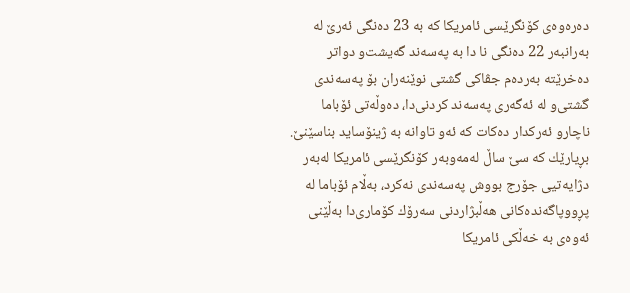ده‌ره‌وه‌ی‌ كۆنگرێسی‌ ئامریكا كه‌ به‌ 23 ده‌نگی‌ ئه‌رێ‌ له‌ به‌رانبه‌ر 22 ده‌نگی‌ نا دا به‌ په‌سه‌ند گه‌یشت‌و دواتر ده‌خرێته‌ به‌رده‌م جڤاكی‌ گشتی‌ نوێنه‌ران بۆ په‌سه‌ندی‌ گشتی‌‌و له‌ ئه‌گه‌ری‌ په‌سه‌ند كردنی‌‌دا، ده‌وڵه‌تی‌ ئۆباما ناچار‌و ئه‌ركدار ده‌كات كه‌ ئه‌و تاوانه‌ به‌ ژینۆساید بناسێنێ‌. بڕیارێك كه‌ سێ‌ ساڵ له‌مه‌وبه‌ر كۆنگرێسی‌ ئامریكا له‌به‌ر دژایه‌تیی‌ جۆرج بووش په‌سه‌ندی‌ نه‌كرد، به‌ڵام ئۆباما له‌ پڕووپاگه‌نده‌كانی‌ هه‌ڵبژاردنی‌ سه‌رۆك كۆماری‌‌دا به‌ڵێنی‌ ئه‌وه‌ی‌ به‌ خه‌ڵكی‌ ئامریكا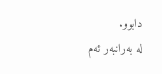دابوو.
له‌ به‌رانبه‌ر ئه‌م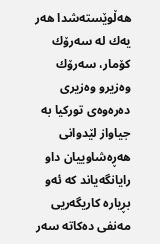هه‌ڵوێسته‌شدا هه‌ر یه‌ك له‌ سه‌رۆك كۆمار، سه‌رۆك وه‌زیر‌و وه‌زیری‌ ده‌ره‌وه‌ی‌ توركیا به‌ جیاواز لێدوانی‌ هه‌ڕه‌شاوییان دا‌و رایانگه‌یاند كه‌ ئه‌و بڕیاره‌ كاریگه‌ریی‌ مه‌نفی‌ ده‌كاته‌ سه‌ر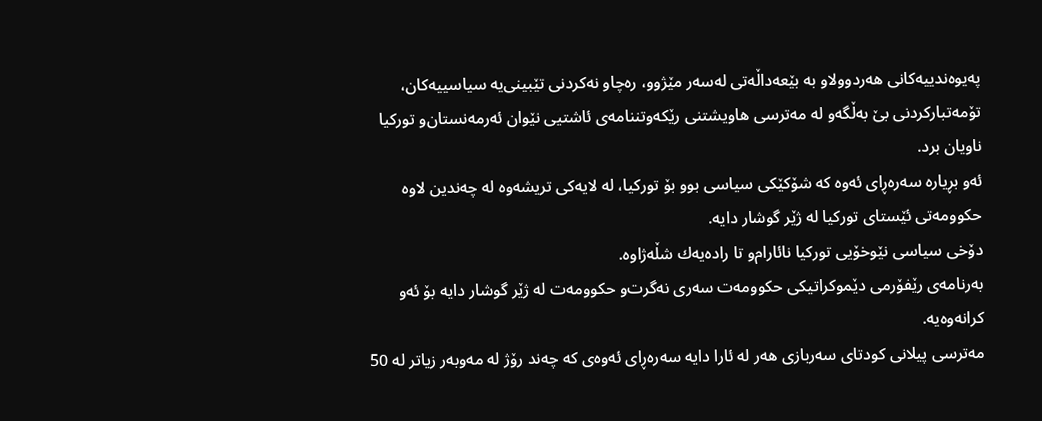په‌یوه‌ندییه‌كانی‌ هه‌ردوولا‌و به‌ بێعه‌داڵه‌تی‌ له‌سه‌ر مێژوو، ره‌چاو نه‌كردنی‌ تێبینی‌‌یه‌ سیاسییه‌كان، تۆمه‌تباركردنی‌ بێ‌ به‌ڵگه‌‌و له‌ مه‌ترسی‌ هاویشتنی‌ رێكه‌وتننامه‌ی‌ ئاشتیی‌ نێوان ئه‌رمه‌نستان‌و توركیا ناویان برد.
ئه‌و بڕیاره‌ سه‌ره‌ڕای‌ ئه‌وه‌ كه‌ شۆكێكی‌ سیاسی‌ بوو بۆ توركیا، له‌ لایه‌كی‌ تریشه‌وه‌ له‌ چه‌ندین لاوه‌ حكوومه‌تی‌ ئێستای‌ توركیا له‌ ژێر گوشار دایه‌.
دۆخی‌ سیاسی‌ نێوخۆیی‌ توركیا نائارام‌و تا راده‌یه‌ك شڵه‌ژاوه‌.
به‌رنامه‌ی‌ رێفۆرمی‌ دێموكراتیكی‌ حكوومه‌ت سه‌ری‌ نه‌گرت‌و حكوومه‌ت له‌ ژێر گوشار دایه‌ بۆ ئه‌و كرانه‌وه‌یه‌.
مه‌ترسی‌ پیلانی‌ كودتای‌ سه‌ربازی‌ هه‌ر له‌ ئارا دایه‌ سه‌ره‌ڕای‌ ئه‌وه‌ی‌ كه‌ چه‌ند رۆژ له‌ مه‌وبه‌ر زیاتر له‌ 50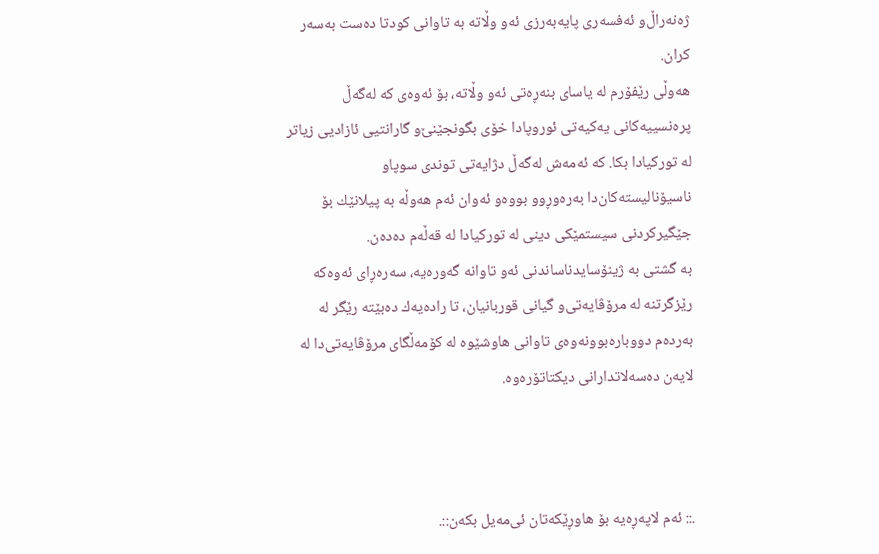ژه‌نه‌راڵ‌و ئه‌فسه‌ری‌ پایه‌به‌رزی‌ ئه‌و وڵاته‌ به‌ تاوانی‌ كودتا ده‌ست به‌سه‌ر كران.
هه‌وڵی‌ رێفۆرم له‌ یاسای‌ بنه‌ڕه‌تی‌ ئه‌و وڵاته‌، بۆ ئه‌وه‌ی‌ كه‌ له‌گه‌ڵ پره‌نسییه‌كانی‌ یه‌كیه‌تی‌ ئوروپادا خۆی‌ بگونجێنێ‌‌و گارانتیی‌ ئازادیی‌ زیاتر له‌ توركیادا بكا. كه‌ ئه‌مه‌ش له‌گه‌ڵ دژایه‌تی‌ توندی‌ سوپا‌و ناسیۆنالیسته‌كان‌دا به‌ره‌وڕوو بووه‌‌و ئه‌وان ئه‌م هه‌وڵه‌ به‌ پیلانێك بۆ جێگیركردنی‌ سیستمێكی‌ دینی‌ له‌ توركیادا له‌ قه‌ڵه‌م ده‌ده‌ن.
به‌ گشتی‌ به‌ ژینۆسایدناساندنی‌ ئه‌و تاوانه‌ گه‌وره‌یه‌، سه‌ره‌ڕای‌ ئه‌وه‌كه‌ رێزگرتنه‌ له‌ مرۆڤایه‌تی‌‌و گیانی‌ قوربانیان، تا راده‌یه‌ك ده‌بێته‌ رێگر له‌ به‌رده‌م دووباره‌بوونه‌وه‌ی‌ تاوانی‌ هاوشێوه‌ له‌ كۆمه‌ڵگای‌ مرۆڤایه‌تی‌‌دا له‌ لایه‌ن ده‌سه‌لاتدارانی‌ دیكتاتۆره‌وه‌.



.:: ئه‌م لاپه‌ڕه‌یه بۆ هاوڕێکه‌تان ئی‌مه‌یل بکه‌ن::.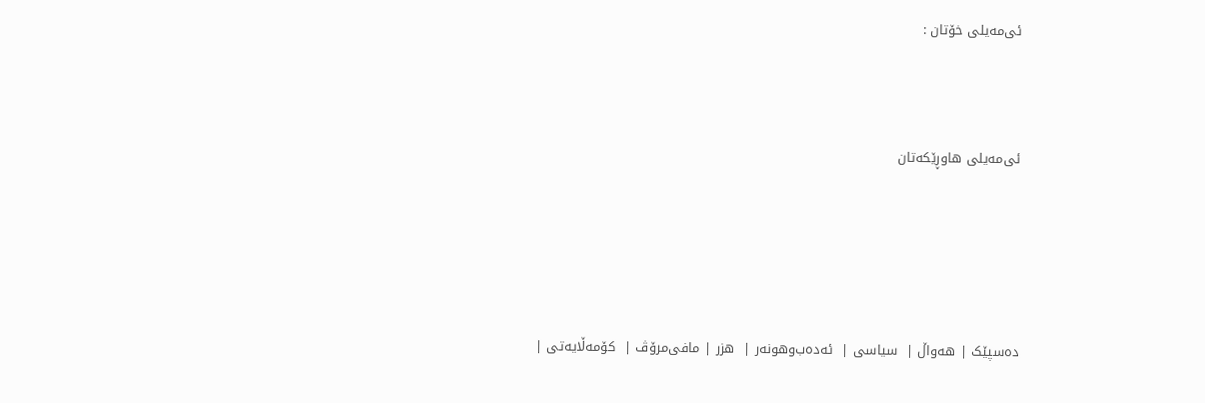ئی‌مه‌یلی خۆتان :



ئی‌مه‌یلی هاوڕێکه‌تان





ده‌سپێک | هه‌واڵ |  سیاسی |  ئه‌ده‌ب‌وهونه‌ر |  هزر | مافی‌مرۆڤ |  کۆمه‌ڵایه‌تی |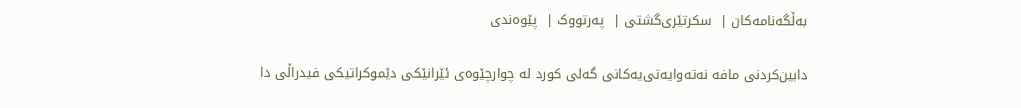به‌ڵگه‌نامه‌کان |  سکرتێری‌گشتی |  په‌رتووک |  پێوه‌ندی

دابین‌كردنی‌ مافه‌ نه‌ته‌وایه‌تی‌یه‌کانی گه‌لی‌ كورد له‌ چوارچێوه‌ی ئێرانێکی دێموكراتیكی‌ فیدراڵی‌ دا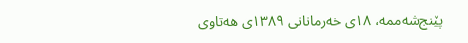پێنج‌شه‌ممه، ۱۸‌ی خه‌رمانانی ۱۳۸۹ی هه‌تاوی